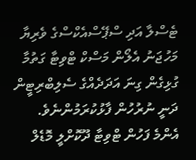ޓެސްލާ އަދި ސްޕޭސްއެކްސްގެ ވެރިޔާ މަހުޖަނު އެލޯން މަސްކް ޓްވިޓާ ގަތުމާ ގުޅިގެން ގިނަ އަދަދެއްގެ ސެލިބްރިޓީން ދަނީ ނުރުހުން ފާޅުކުރަމުންނެވެ. އެންމެ ފަހުން ޓްވިޓާ ދޫކޮށްލީ މޮޑެލް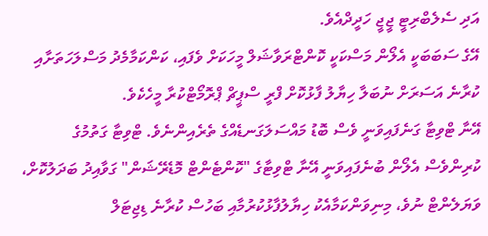އަދި ސެލެބްރިޓީ ޖީޖީ ހަދީދްއެވެ.
އޭގެ ސަބަބަކީ އެލޯން މަސްކަކީ ކޮންޓްރަވާޝަލް މީހަކަށް ވެފައި، ކަންކަމާމެދު މަސްލަހަތަށާއި ކުރާނެ އަސަރަށް ނުބަލާ ހިޔާލު ފާޅުކޮށް ފްރީ ސްޕީޗް ޕްރޮމޯޓްކުރާ މީހެކެވެ.
އޭނާ ޓްވިޓާ ގަނެފައިވަނީ ވެސް ބޮޑު މައްސަލަގަނޑެއްގެ ތެރެއިންނެވެ. ޓްވިޓާ ގަތުމުގެ ކުރިންވެސް އެލޯން ބުނެފައިވަނީ އޭނާ ޓްވިޓާގެ "ކޮންޓެންޓް މޮޑެރޭޝަން" ގަވާއިދު ބަދަލުކޮށް، ވަޔަލެންޓް ނުވެ، މިނިވަންކަމާއެކު ހިޔާލުފާޅުކުރުމާއި ބަހުސް ކުރާނެ ޑިޖިޓަލް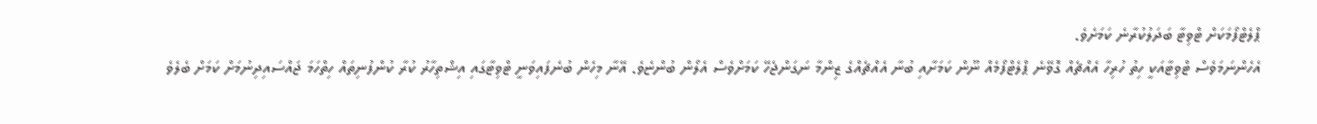ޕްލެޓްފޯމަކަށް ޓްވިޓާ ބަދަލުކުރާނެ ކަމަށެވެ.
އެހެންނަމަވެސް ޓްވިޓާއަކީ ހިތު ހުރިހާ އެއްޗެއް ގޮވޭނެ ޕްލެޓްފޯމެއް ނޫން ކަމަށާއި ބުނާ އެއްޗެއްގެ ޒިންމާ ނަގަންޖެހޭ ކަމަށްވެސް އެލޯން ބުންޏެވެ. އޭނާ މިހެން ބުނެފައިވަނީ ޓްވިޓާގައި އިޝްތިހާރު ކުރާ ކުންފުނިތައް ހިތްހަމަ ޖައްސައިދިނުމަށް ކަމަށް ބެލެވެ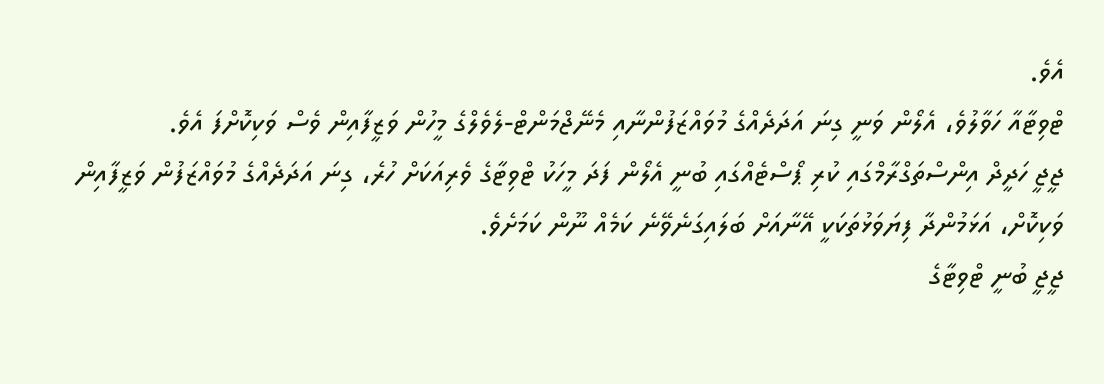އެވެ.
ޓްވިޓާއާ ހަވާލުވެ، އެލޯން ވަނީ ގިނަ އަދަދެއްގެ މުވައްޒަފުންނާއި މެނޭޖްމަންޓް-ލެވެލްގެ މީހުން ވަޒީފާއިން ވެސް ވަކިކޮށްފަ އެވެ.
ޖީޖީ ހަދީދް އިންސްތަގްރާމްގައި ކުރި ޕޯސްޓެއްގައި ބުނީ އެލޯން ފަދަ މީހަކު ޓްވިޓާގެ ވެރިއަކަށް ހުރެ، ގިނަ އަދަދެއްގެ މުވައްޒަފުން ވަޒީފާއިން ވަކިކޮށް، އަޅަމުންދާ ފިޔަވަޅުތަކަކީ އޭނާއަށް ބަލައިގަނެވޭނެ ކަމެއް ނޫން ކަމަށެވެ.
ޖީޖީ ބުނީ ޓްވިޓާގެ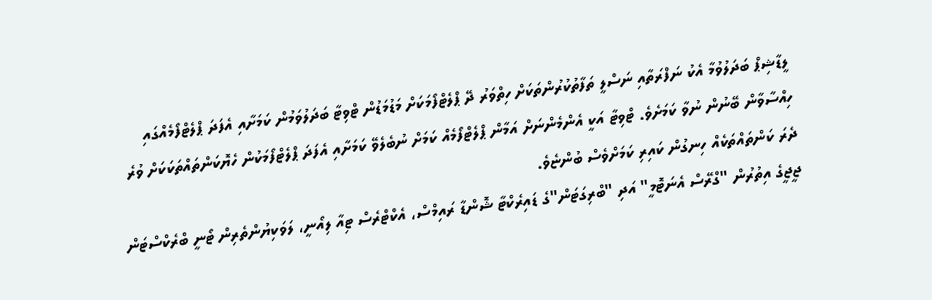ލީޑާޝިޕް ބަދަލުވުމާ އެކު ނަފްރަތާއި ނަސްލީ ތަފާތުކުރުންތަކަށް ހިތްވަރު ދޭ ޕްލެޓްފޯމަކަށް މަޑުމަޑުން ޓްވިޓާ ބަދަލުވަމުން ކަމަށާއި އެފަދަ ޕްލެޓްފޯމެއްގައި ހިއްސާވާން ބޭނުން ނުވާ ކަމަށެވެ. ޓްވިޓާ އަކީ އެންމެންނަށް އަމާން ޕްލެޓްފޯމެއް ކަމަށް ނުބެލެވޭ ކަމަށާއި އެފަދަ ޕްލެޓްފޯމަކުން ހެޔޮކަންތައްތަކަކަށް ވުރެ ދެރަ ކަންތައްތަކެއް ހިނގުން ކައިރި ކަމަށްވެސް ބުންޏެވެ.
ޖީޖީގެ އިތުރުން "ގްރޭސް އެނަޓޮމީ" އަދި "ބްރިގަޓަން"ގެ ޑައިރެކްޓާ ޝޮންޑާ ރައިމްސް، އެކްޓްރެސް ޓިއާ ލިއޯނީ، ލަވަކިޔުންތެރިން ޓޯނީ ބްރެކްސްޓަން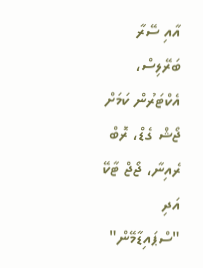އާއި ސޭރާ ބަރޭލިސް، އެކްޓަރުން ކަމަށް ޖޯޝް ގެޑް، ރޮބް ރެއިނާ، ޖޯޖް ޓާކޭ އަދި "ސްޕައިޑާމޭން"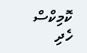ކޮމިކްސް ހެދި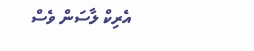އެރިކް ލާސަން ވެސް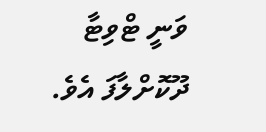ވަނީ ޓްވިޓާ ދޫކޮށްލާފަ އެވެ.